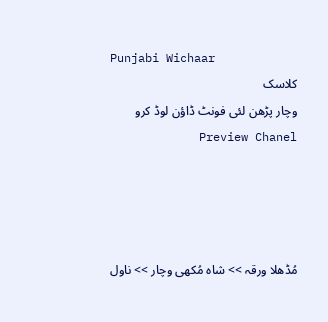Punjabi Wichaar
کلاسک
وچار پڑھن لئی فونٹ ڈاؤن لوڈ کرو Preview Chanel




مُڈھلا ورقہ >> شاہ مُکھی وچار >> ناول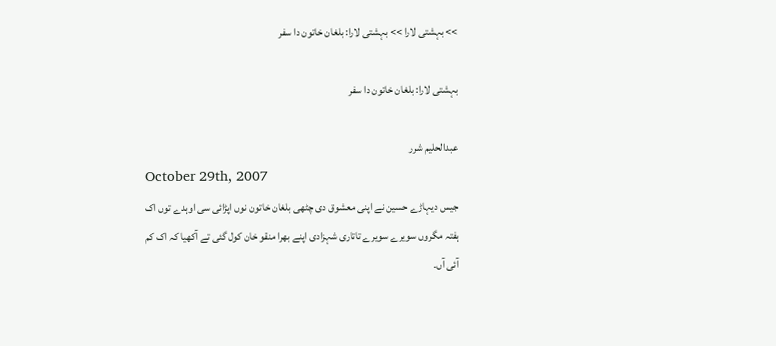>> بہشتی لارا >> بہشتی لارا: بلغان خاتون دا سفر

بہشتی لارا: بلغان خاتون دا سفر

عبدالحلیم شرر
October 29th, 2007
جیس دیہاڑے حسین نے اپنی معشوق دی چٹھی بلغان خاتون نوں اپڑائی سی اوہدے توں اک ہفتہ مگروں سویرے سویرے تاتاری شہزادی اپنے بھرا منقو خان کول گئی تے آکھیا کہ اک کم آئی آں۔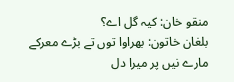منقو خان: کیہ گل اے؟
بلغان خاتون: بھراوا توں تے بڑے معرکے مارے نیں پر میرا دل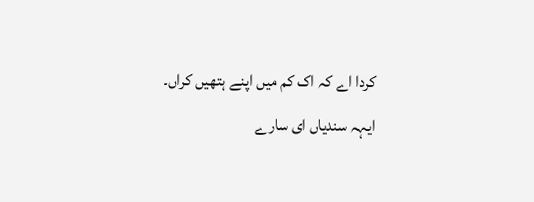کردا اے کہ اک کم میں اپنے ہتھیں کراں۔
ایہہ سندیاں ای سارے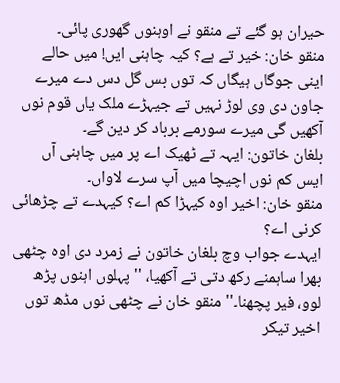حیران ہو گئے تے منقو نے اوہنوں گھوری پائی۔
منقو خان: خیر تے ہے؟ کیہ چاہنی ایں! میں حالے اینی جوگاں ہیگاں کہ توں بس گل دس دے میرے جاون دی وی لوڑ نہیں تے جیہڑے ملک یاں قوم نوں آکھیں گی میرے سورمے برباد کر دین گے۔
بلغان خاتون: ایہہ تے ٹھیک اے پر میں چاہنی آں ایس کم نوں اچیچا میں آپ سرے لاواں۔
منقو خان: اخیر اوہ کیہڑا کم اے؟ کیہدے تے چڑھائی کرنی اے؟
ایہدے جواب وچ بلغان خاتون نے زمرد دی اوہ چٹھی بھرا ساہمنے رکھ دتی تے آکھیا، '' پہلوں اہنوں پڑھ لوو، فیر پچھنا۔'' منقو خان نے چٹھی نوں مڈھ توں اخیر تیکر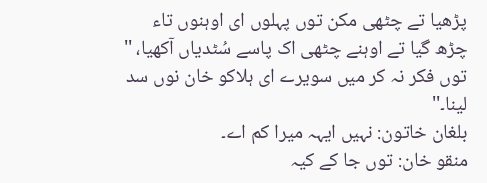پڑھیا تے چٹھی مکن توں پہلوں ای اوہنوں تاء چڑھ گیا تے اوہنے چٹھی اک پاسے سُٹدیاں آکھیا، '' توں فکر نہ کر میں سویرے ای ہلاکو خان نوں سد لینا۔''
بلغان خاتون: نہیں ایہہ میرا کم اے۔
منقو خان: توں جا کے کیہ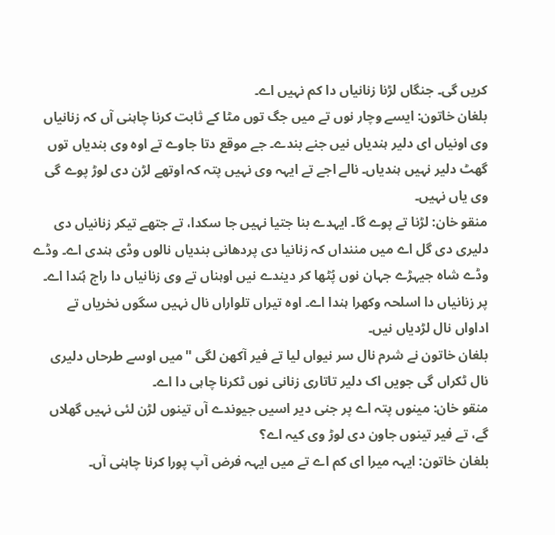کریں گی۔ جنگاں لڑنا زنانیاں دا کم نہیں اے۔
بلغان خاتون: ایسے وچار نوں تے میں جگ توں مٹا کے ثابت کرنا چاہنی آں کہ زنانیاں وی اونیاں ای دلیر ہندیاں نیں جنے بندے۔ جے موقع دتا جاوے تے اوہ وی بندیاں توں گھٹ دلیر نہیں ہندیاں۔ نالے اجے تے ایہہ وی نہیں پتہ کہ اوتھے لڑن دی لوڑ پوے گی وی یاں نہیں۔
منقو خان: لڑنا تے پوے گا۔ ایہدے بنا جتیا نہیں جا سکدا، تے جتھے تیکر زنانیاں دی دلیری دی گل اے میں مننداں کہ زنانیا دی پردھانی بندیاں نالوں وڈی ہندی اے۔ وڈے وڈے شاہ جیہڑے جہان نوں پُٹھا کر دیندے نیں اوہناں تے وی زنانیاں دا راج ہُندا اے۔ پر زنانیاں دا اسلحہ وکھرا ہندا اے۔ اوہ تیراں تلواراں نال نہیں سگوں نخریاں تے اداواں نال لڑدیاں نیں۔
بلغان خاتون نے شرم نال سر نیواں لیا تے فیر آکھن لگی ''میں اوسے طرحاں دلیری نال ٹکراں گی جویں اک دلیر تاتاری زنانی نوں ٹکرنا چاہی دا اے۔
منقو خان: مینوں پتہ اے پر جنی دیر اسیں جیوندے آں تینوں لڑن لئی نہیں گھلاں گے، تے فیر تینوں جاون دی لوڑ وی کیہ اے؟
بلغان خاتون: ایہہ میرا ای کم اے تے میں ایہہ فرض آپ پورا کرنا چاہنی آں۔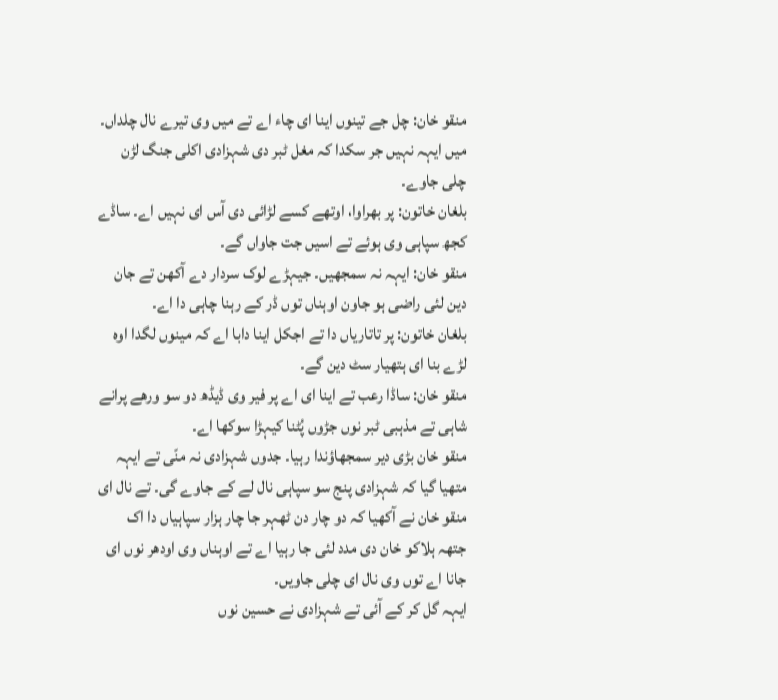منقو خان: چل جے تینوں اینا ای چاء اے تے میں وی تیرے نال چلداں۔ میں ایہہ نہیں جر سکدا کہ مغل ٹبر دی شہزادی اکلی جنگ لڑن چلی جاوے۔
بلغان خاتون: پر بھراوا، اوتھے کسے لڑائی دی آس ای نہیں اے۔ ساڈے کجھ سپاہی وی ہوئے تے اسیں جت جاواں گے۔
منقو خان: ایہہ نہ سمجھیں۔ جیہڑے لوک سردار دے آکھن تے جان دین لئی راضی ہو جاون اوہناں توں ڈر کے رہنا چاہی دا اے۔
بلغان خاتون: پر تاتاریاں دا تے اجکل اینا دابا اے کہ مینوں لگدا اوہ لڑے بنا ای ہتھیار سٹ دین گے۔
منقو خان: ساڈا رعب تے اینا ای اے پر فیر وی ڈیڈھ دو سو ورھے پرانے شاہی تے مذہبی ٹبر نوں جڑوں پُٹنا کیہڑا سوکھا اے۔
منقو خان بڑی دیر سمجھاؤندا رہیا۔ جدوں شہزادی نہ منّی تے ایہہ متھیا گیا کہ شہزادی پنج سو سپاہی نال لے کے جاوے گی۔ تے نال ای منقو خان نے آکھیا کہ دو چار دن ٹھہر جا چار ہزار سپاہیاں دا اک جتھہ ہلاکو خان دی مدد لئی جا رہیا اے تے اوہناں وی اودھر نوں ای جانا اے توں وی نال ای چلی جاویں۔
ایہہ گل کر کے آئی تے شہزادی نے حسین نوں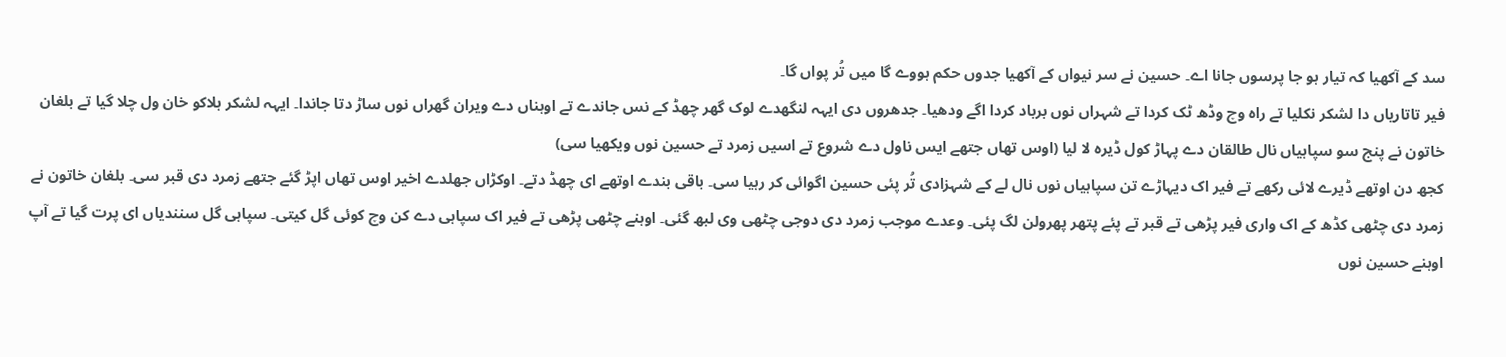سد کے آکھیا کہ تیار ہو جا پرسوں جانا اے۔ حسین نے سر نیواں کے آکھیا جدوں حکم ہووے گا میں تُر پواں گا۔
فیر تاتاریاں دا لشکر نکلیا تے راہ وچ وڈھ ٹک کردا تے شہراں نوں برباد کردا اگے ودھیا۔ جدھروں دی ایہہ لنگھدے لوک گھر چھڈ کے نس جاندے تے اوہناں دے ویران گھراں نوں ساڑ دتا جاندا۔ ایہہ لشکر ہلاکو خان ول چلا گیا تے بلغان خاتون نے پنج سو سپاہیاں نال طالقان دے پہاڑ کول ڈیرہ لا لیا (اوس تھاں جتھے ایس ناول دے شروع تے اسیں زمرد تے حسین نوں ویکھیا سی)
کجھ دن اوتھے ڈیرے لائی رکھے تے فیر اک دیہاڑے تن سپاہیاں نوں نال لے کے شہزادی تُر پئی حسین اگوائی کر رہیا سی۔ باقی بندے اوتھے ای چھڈ دتے۔ اوکڑاں جھلدے اخیر اوس تھاں اپڑ گئے جتھے زمرد دی قبر سی۔ بلغان خاتون نے زمرد دی چٹھی کڈھ کے اک واری فیر پڑھی تے قبر تے پئے پتھر پھرولن لگ پئی۔ وعدے موجب زمرد دی دوجی چٹھی وی لبھ گئی۔ اوہنے چٹھی پڑھی تے فیر اک سپاہی دے کن وچ کوئی گل کیتی۔ سپاہی گل سنندیاں ای پرت گیا تے آپ اوہنے حسین نوں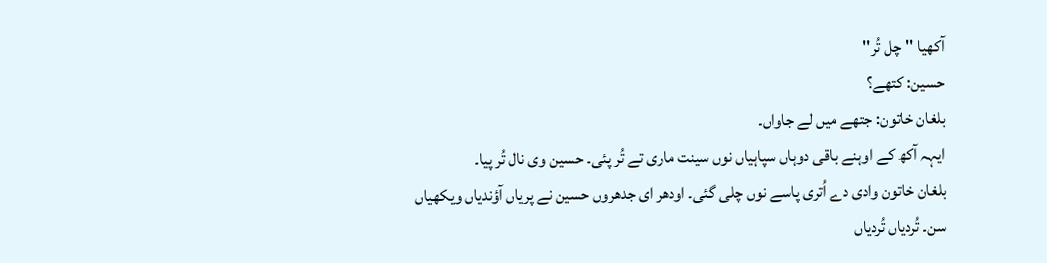آکھیا ''چل تُر''
حسین: کتھے؟
بلغان خاتون: جتھے میں لے جاواں۔
ایہہ آکھ کے اوہنے باقی دوہاں سپاہیاں نوں سینت ماری تے تُر پئی۔ حسین وی نال تُر پیا۔
بلغان خاتون وادی دے اُتری پاسے نوں چلی گئی۔ اودھر ای جدھروں حسین نے پریاں آؤندیاں ویکھیاں سن۔ تُردیاں تُردیاں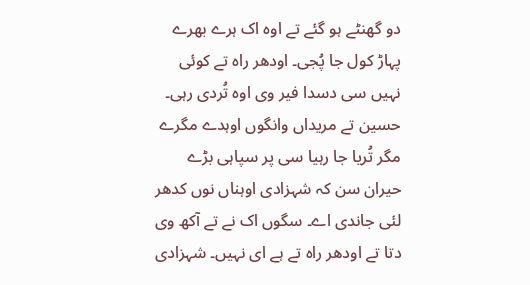دو گھنٹے ہو گئے تے اوہ اک ہرے بھرے پہاڑ کول جا پُجی۔ اودھر راہ تے کوئی نہیں سی دسدا فیر وی اوہ تُردی رہی۔ حسین تے مریداں وانگوں اوہدے مگرے مگر تُریا جا رہیا سی پر سپاہی بڑے حیران سن کہ شہزادی اوہناں نوں کدھر لئی جاندی اے۔ سگوں اک نے تے آکھ وی دتا تے اودھر راہ تے ہے ای نہیں۔ شہزادی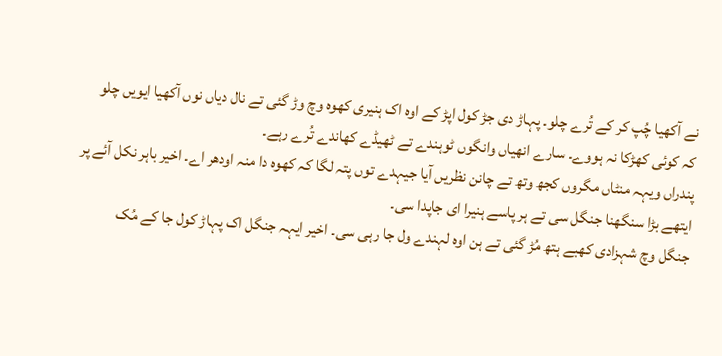نے آکھیا چُپ کر کے تُرے چلو۔ پہاڑ دی جڑ کول اپڑ کے اوہ اک ہنیری کھوہ وچ وڑ گئی تے نال دیاں نوں آکھیا ایویں چلو کہ کوئی کھڑکا نہ ہووے۔ سارے انھیاں وانگوں ٹوہندے تے ٹھیڈے کھاندے تُرے رہے۔
پندراں ویہہ منٹاں مگروں کجھ وتھ تے چانن نظریں آیا جیہدے توں پتہ لگا کہ کھوہ دا منہ اودھر اے۔ اخیر باہر نکل آئے پر ایتھے بڑا سنگھنا جنگل سی تے ہر پاسے ہنیرا ای جاپدا سی۔
جنگل وچ شہزادی کھبے ہتھ مُڑ گئی تے ہن اوہ لہندے ول جا رہی سی۔ اخیر ایہہ جنگل اک پہاڑ کول جا کے مُک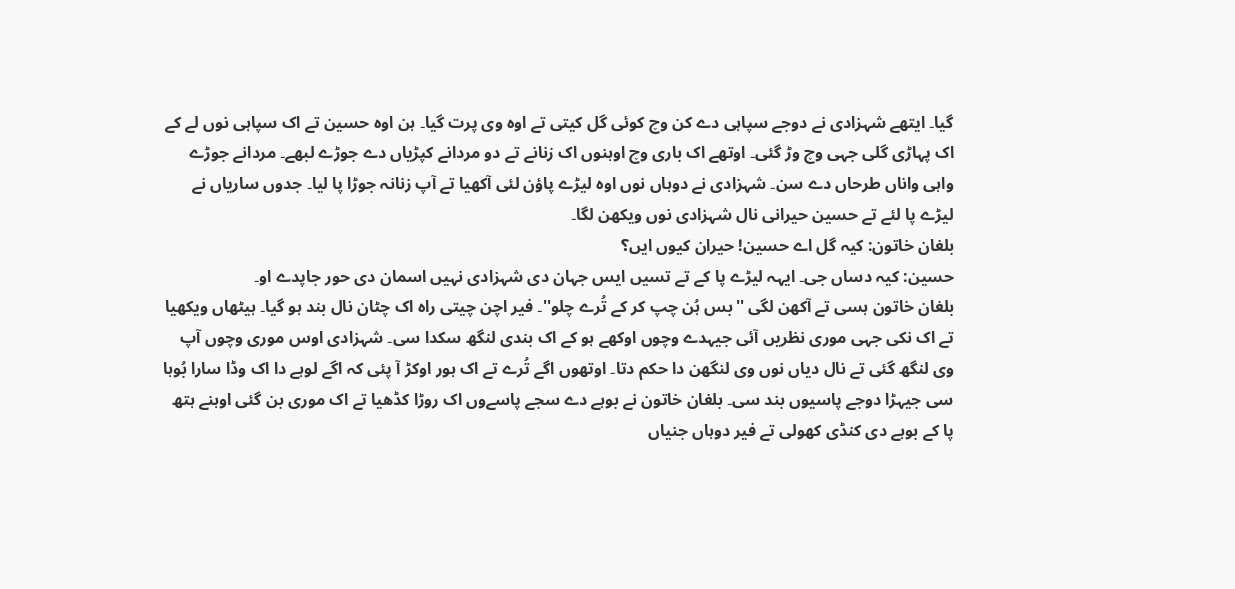گیا۔ ایتھے شہزادی نے دوجے سپاہی دے کن وچ کوئی گل کیتی تے اوہ وی پرت گیا۔ ہن اوہ حسین تے اک سپاہی نوں لے کے اک پہاڑی گلی جہی وچ وڑ گئی۔ اوتھے اک باری وچ اوہنوں اک زنانے تے دو مردانے کپڑیاں دے جوڑے لبھے۔ مردانے جوڑے واہی واناں طرحاں دے سن۔ شہزادی نے دوہاں نوں اوہ لیڑے پاؤن لئی آکھیا تے آپ زنانہ جوڑا پا لیا۔ جدوں ساریاں نے لیڑے پا لئے تے حسین حیرانی نال شہزادی نوں ویکھن لگا۔
بلغان خاتون: کیہ گل اے حسین! حیران کیوں ایں؟
حسین: کیہ دساں جی۔ ایہہ لیڑے پا کے تے تسیں ایس جہان دی شہزادی نہیں اسمان دی حور جاپدے او۔
بلغان خاتون ہسی تے آکھن لگی ''بس ہُن چپ کر کے تُرے چلو''۔ فیر اچن چیتی راہ اک چٹان نال بند ہو گیا۔ ہیٹھاں ویکھیا تے اک نکی جہی موری نظریں آئی جیہدے وچوں اوکھے ہو کے اک بندی لنگھ سکدا سی۔ شہزادی اوس موری وچوں آپ وی لنگھ گئی تے نال دیاں نوں وی لنگھن دا حکم دتا۔ اوتھوں اگے تُرے تے اک ہور اوکڑ آ پئی کہ اگے لوہے دا اک وڈا سارا بُوہا سی جیہڑا دوجے پاسیوں بند سی۔ بلغان خاتون نے بوہے دے سجے پاسےوں اک روڑا کڈھیا تے اک موری بن گئی اوہنے ہتھ پا کے بوہے دی کنڈی کھولی تے فیر دوہاں جنیاں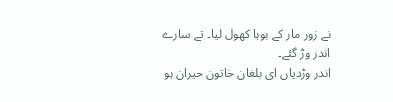نے زور مار کے بوہا کھول لیا۔ تے سارے اندر وڑ گئے۔
اندر وڑدیاں ای بلغان خاتون حیران ہو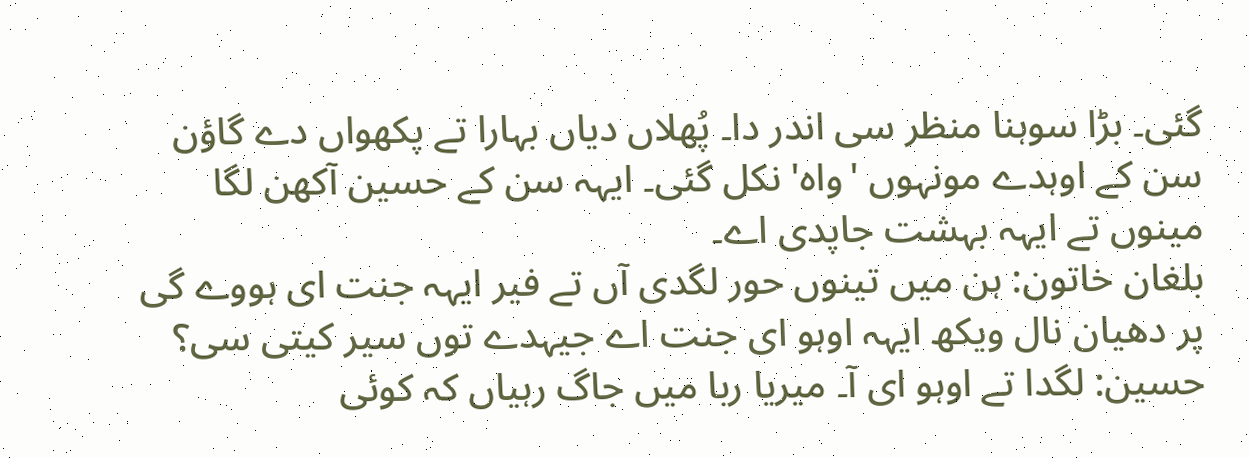گئی۔ بڑا سوہنا منظر سی اندر دا۔ پُھلاں دیاں بہارا تے پکھواں دے گاؤن سن کے اوہدے مونہوں 'واہ' نکل گئی۔ ایہہ سن کے حسین آکھن لگا مینوں تے ایہہ بہشت جاپدی اے۔
بلغان خاتون: ہن میں تینوں حور لگدی آں تے فیر ایہہ جنت ای ہووے گی پر دھیان نال ویکھ ایہہ اوہو ای جنت اے جیہدے توں سیر کیتی سی؟
حسین: لگدا تے اوہو ای آ۔ میریا ربا میں جاگ رہیاں کہ کوئی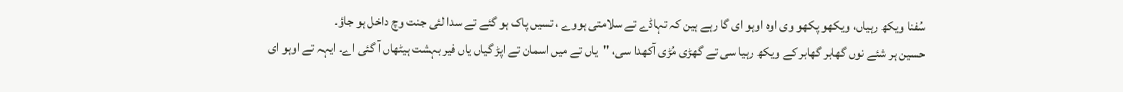سُفنا ویکھ رہیاں، ویکھو پکھو وی اوہ اوہو ای گا رہے ہین کہ تہاڈے تے سلامتی ہووے ، تسیں پاک ہو گئے تے سدا لئی جنت وچ داخل ہو جاؤ۔
حسین ہر شئے نوں گھابر گھابر کے ویکھ رہیا سی تے گھڑی مُڑی آکھدا سی، ''یاں تے میں اسمان تے اپڑ گیاں یاں فیر بہشت ہیٹھاں آ گئی اے۔ ایہہ تے اوہو ای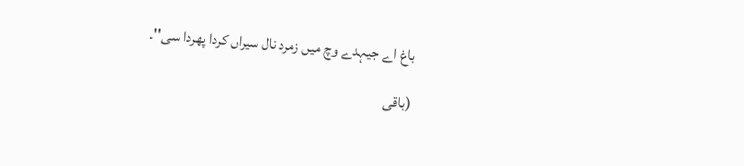باغ اے جیہدے وچ میں زمرد نال سیراں کردا پھردا سی''۔

(باقی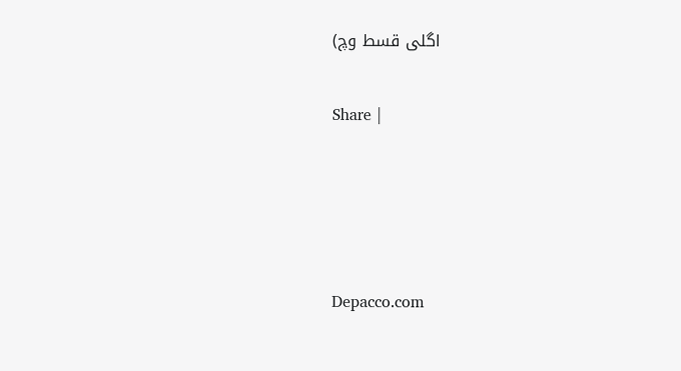اگلی قسط وچ)

Share |




Depacco.com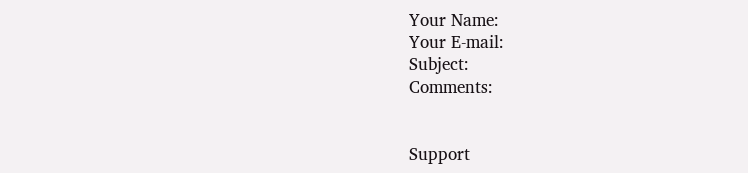Your Name:
Your E-mail:
Subject:
Comments:


Support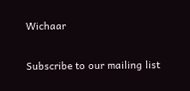Wichaar

Subscribe to our mailing list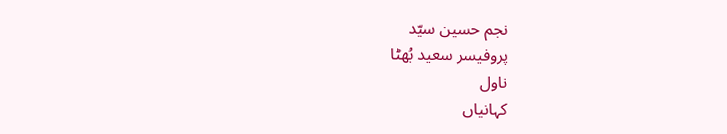نجم حسین سیّد
پروفیسر سعید بُھٹا
ناول
کہانیاں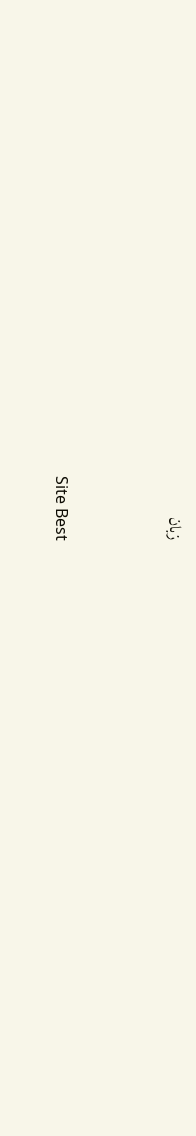زبان



Site Best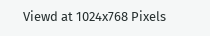Viewd at 1024x768 Pixels